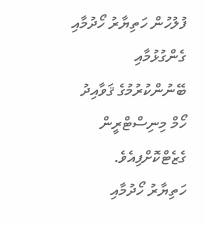ފުލުހުން ހަތިޔާރު ހޯދުމާއި ގެންގުޅުމާއި ބޭނުންކުރުމުގެ ޤަވާއިދު ހޯމް މިނިސްޓްރީން ގެޒެޓްކޮށްފިއެވެ.
ހަތިޔާރު ހޯދުމާއި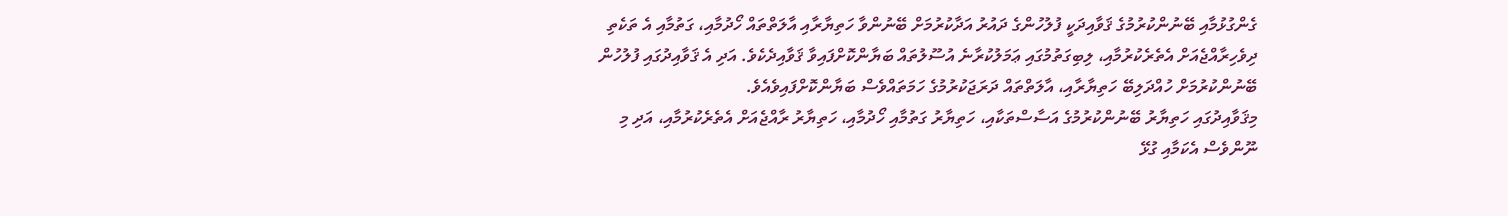ގެންގުޅުމާއި ބޭނުންކުރުމުގެ ޤަވާއިދަކީ ފުލުހުންގެ ދައުރު އަދާކުރުމަށް ބޭނުންވާ ހަތިޔާރާއި އާލަތްތައް ހޯދުމާއި، ގަތުމާއި އެ ތަކެތި ދިވެހިރާއްޖެއަށް އެތެރެކުރުމާއި، ލިބިގަތުމުގައި ޢަމަލުކުރާނެ އުސޫލުތައް ބަޔާންކޮށްފައިވާ ޤަވާއިދެކެވެ. އަދި އެ ޤަވާއިދުގައި ފުލުހުން ބޭނުންކުރުމަށް ހުއްދަލިބޭ ހަތިޔާރާއި، އާލަތްތައް ދަރަޖަކުރުމުގެ ހަމަތައްވެސް ބަޔާންކޮށްފައިވެއެވެ.
މިޤަވާއިދުގައި ހަތިޔާރު ބޭނުންކުރުމުގެ އަސާސްތަކާއި، ހަތިޔާރު ގަތުމާއި ހޯދުމާއި، ހަތިޔާރު ރާއްޖެއަށް އެތެރެކުރުމާއި، އަދި މި ނޫންވެސް އެކަމާއި ގުޅޭ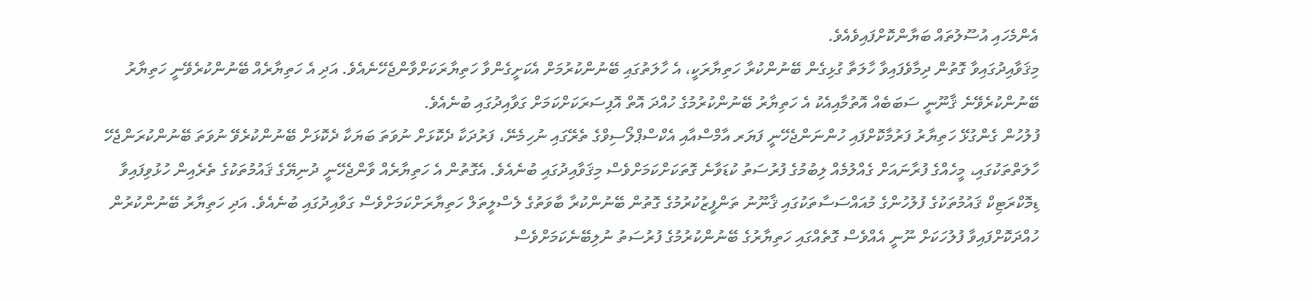އެންމެހައި އުސޫލުތައް ބަޔާންކޮށްފައިވެއެވެ.
މިޤަވާއިދުގައިވާ ގޮތުން ދިމާވެފައިވާ ހާލަތާ ގުޅިގެން ބޭނުންކުރާ ހަތިޔާރަކީ، އެ ހާލަތުގައި ބޭނުންކުރުމަށް އެކަށީގެންވާ ހަތިޔާރަކަށްވާންޖެހޭނެއެވެ. އަދި އެ ހަތިޔާރެއް ބޭނުންކުރެވޭނީ ހަތިޔާރު ބޭނުންކުރެވޭނެ ޤާނޫނީ ސަބަބެއް އޮތުމާއިއެކު އެ ހަތިޔާރު ބޭނުންކުރުމުގެ ހުއްދަ އޮތް އޮފިސަރަކަށްކަމަށް ގަވާއިދުގައި ބުނެއެވެ.
ފުލުހުން ގެންގުޅޭ ހަތިޔާރު ފަރުމާކޮށްފައި ހުންނަންޖެހޭނީ ފަޔަރ އާމްސްއާއި އެކްސްޕްލޯސިވްގެ ތެރޭގައި ނުހިމެނޭ، ފަރުދަކާ ދެކޮޅަށް ނުވަތަ ބަޔަކާ ދެކޮޅަށް ބޭނުންކުރެވޭ ނުވަތަ ބޭނުންކުރަންޖެހޭ ހާލަތްތަކުގައި، މީހެއްގެ ފުރާނައަށް ގެއްލުމެއް ލިބުމުގެ ފުރުސަތު ކުޑަވާނެ ގޮތަކަށްކަމަށްވެސް މިޤަވާއިދުގައި ބުނެއެވެ. އެގޮތުން އެ ހަތިޔާރެއް ވާންޖެހޭނީ ދުނިޔޭގެ ޤައުމުތަކުގެ ތެރެއިން ހުޅުވިފައިވާ ޑިމޮކްރަޓިކް ޤައުމުތަކުގެ ފުލުހުންގެ މުއައްސަސާތަކުގައި ޤާނޫނު ތަންފީޒުކުރުމުގެ ގޮތުން ބޭނުންކުރާ ބާވަތުގެ ލެސްލީތަލް ހަތިޔާރަށްކަމަށްވެސް ގަވާއިދުގައި ބުނެއެވެ. އަދި ހަތިޔާރު ބޭނުންކުރުން ހުއްދަކޮށްފައިވާ ފުލުހަކަށް ނޫނީ އެއްވެސް ގޮތެއްގައި ހަތިޔާރުގެ ބޭނުންކުރުމުގެ ފުރުސަތު ނުލިބޭނެކަމަށްވެސް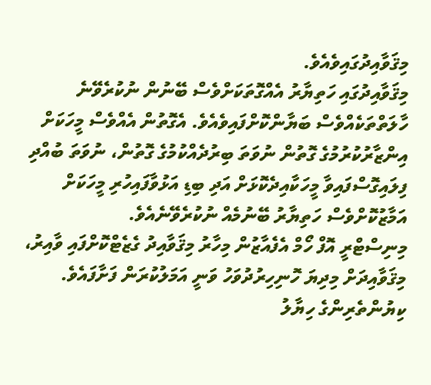މިޤަވާއިދުގައިވެއެވެ.
މިޤަވާއިދުގައި ހަތިޔާރު އެއްގޮތަކަށްވެސް ބޭނުން ނުކުރެވޭނެ ހާލަތްތަކެއްވެސް ބަޔާންކޮށްފައިވެއެވެ. އެގޮތުން އެއްވެސް މީހަކަށް އިންޒާރުކުރުމުގެ ގޮތުން ނުވަތަ ބިރުދެއްކުމުގެ ގޮތުން، ނުވަތަ ބުއްދި ފިލައިގޮސްފައިވާ މީހަކާއިދެކޮޅަށް އަދި ބިޑި އަޅުވާފައިހުރި މީހަކަށް އަމާޒުކޮށްވެސް ހަތިޔާރު ބޭނުމެއް ނުކުރެވޭނެއެވެ.
މިނިސްޓްރީ އޮފް ހޯމް އެފެއާޒުން މިހާރު މިޤަވާއިދު ގެޒެޓްކޮށްފައި ވާއިރު، މިޤަވާއިދަށް މިދިޔަ ހޮނިހިރުދުވަހު ވަނީ އަމަލުކުރަން ފަށާފައެވެ.
ކިޔުންތެރިންގެ ހިޔާލު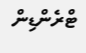ޓްރެންޑިން